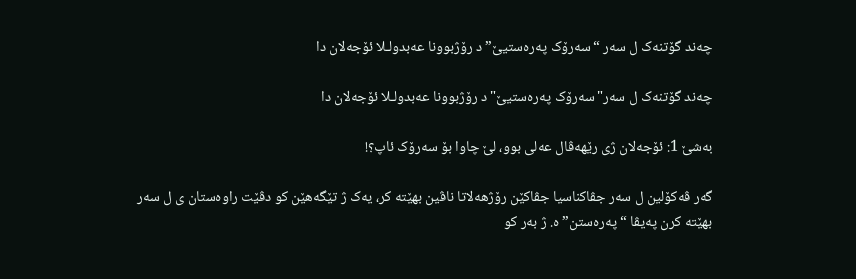چەند گۆتنەک ل سەر “سەرۆک پەرەستیێ” د رۆژبوونا عەبدولـلا ئۆجەلان دا

چەند گۆتنەک ل سەر"سەرۆک پەرەستیێ" د رۆژبوونا عەبدولـلا ئۆجەلان دا

بەشێ 1: ئۆجەلان ژی رێھەڤال عەلی بوو، لێ چاوا بۆ سەرۆک ئاپ؟!

گەر ڤەکۆلین ل سەر جڤاکناسیا جڤاکێن رۆژھەلاتا ناڤین بهێتە کر، یەک ژ تێگەهێن کو دڤێت راوەستان ی ل سەر بهێتە کرن پەیڤا “پەرەستن” ە. ژ بەر کو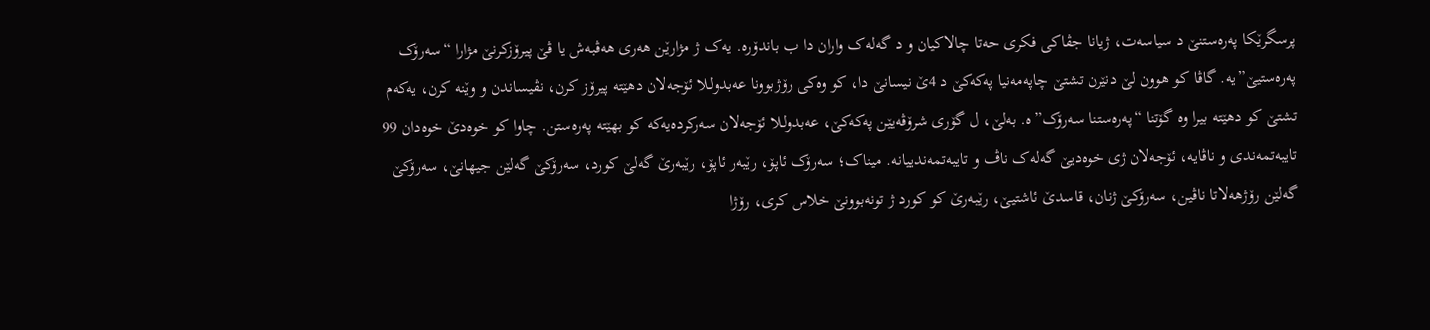پرسگرێکا پەرەستنێ د سیاسەت، ژیانا جڤاکی فکری حەتا چالاکیان و د گەلەک واران دا ب باندۆرە. یەک ژ مژارێن ھەری هەڤبەش یا ڤێ پیرۆزکرنێ مژارا “سەرۆک پەرەستیێ”یە. گاڤا کو ھوون لێ دنێرن تشتێ چاپەمەنیا پەکەکێ د 4ێ نیسانێ دا، کو وەکی رۆژبوونا عەبدولـلا ئۆجەلان دهێتە پیرۆز کرن، نڤیساندن و وێنە کرن، یەکەم تشتێ کو دهێتە بیرا وە گۆتنا “پەرەستنا سەرۆک”ە. بەلێ، ل گۆری شرۆڤەیێن پەکەکێ، عەبدولـلا ئۆجەلان سەرکردەیەکە کو بهێتە پەرەستن. چاوا کو خوەدێ خوەدان 99 تایبەتمەندی و ناڤایە، ئۆجەلان ژی خوەدیێ گەلەک ناڤ و تایبەتمەندییانە. میناک؛ سەرۆک ئاپۆ، رێبەر ئاپۆ، رێبەرێ گەلێ کورد، سەرۆکێ گەلێن جیھانێ، سەرۆکێ گەلێن رۆژھەلاتا ناڤین، سەرۆکێ ژنان، قاسدێ ئاشتیێ، رێبەرێ کو کورد ژ تونەبوونێ خلاس کری، رۆژا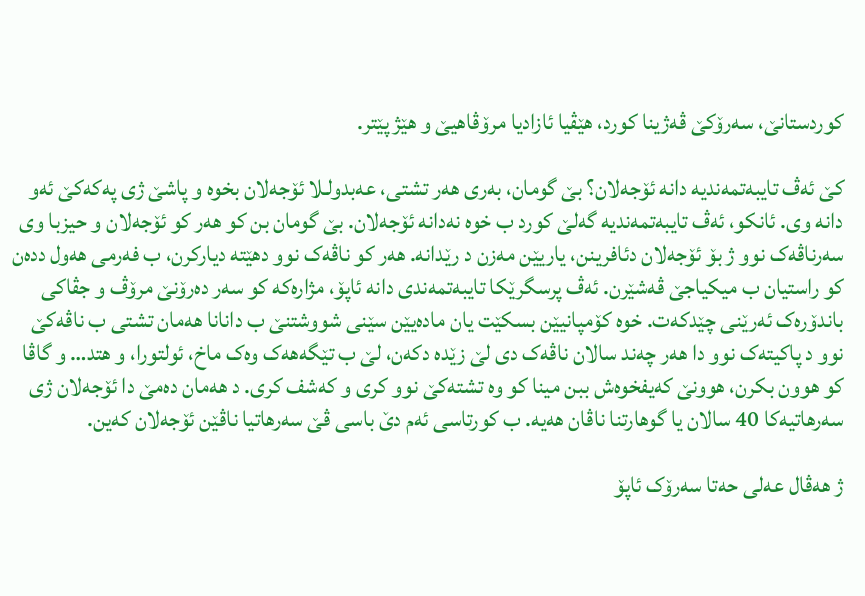کوردستانێ، سەرۆکێ ڤەژینا کورد، ھێڤیا ئازادیا مرۆڤاھیێ و ھێژ پێتر.

کێ ئەڤ تایبەتمەندیە دانە ئۆجەلان؟ بێ گومان، بەری ھەر تشتی، عەبدولـلا ئۆجەلان بخوە و پاشێ ژی پەکەکێ ئەو دانە وی. ئانکو، ئەڤ تایبەتمەندیە گەلێ کورد ب خوە نەدانە ئۆجەلان. بێ گومان بن کو ھەر کو ئۆجەلان و حیزبا وی سەرناڤەک نوو ژ بۆ ئۆجەلان دئافرینن، یاریێن مەزن د رێدانە. ھەر کو ناڤەک نوو دهێتە دیارکرن، ب فەرمی ھەول ددەن کو راستیان ب میکیاجێ ڤەشێرن. ئەڤ پرسگرێکا تایبەتمەندی دانە ئاپۆ، مژارەکە کو سەر دەرۆنێ مرۆڤ و جڤاکی باندۆرەک ئەرێنی چێدکەت. خوە کۆمپانیێن بسکێت یان مادەیێن سێنی شووشتنێ ب دانانا ھەمان تشتی ب ناڤەکێ نوو د پاکیتەک نوو دا ھەر چەند سالان ناڤەک دی لێ زێدە دکەن، لێ ب تێگەھەک وەک ماخ، ئولتورا، و هتد… و گاڤا کو ھوون بکرن، ھوونێ کەیفخوەش ببن مینا کو وە تشتەکێ نوو کری و کەشف کری. د ھەمان دەمێ دا ئۆجەلان ژی سەرهاتیەکا 40 سالان یا گوھارتنا ناڤان ھەیە. ب کورتاسی ئەم دێ باسی ڤێ سەرھاتیا ناڤێن ئۆجەلان کەین.

ژ ھەڤال عەلی حەتا سەرۆک ئاپۆ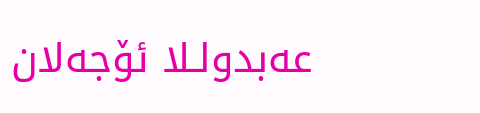عەبدولـلا ئۆجەلان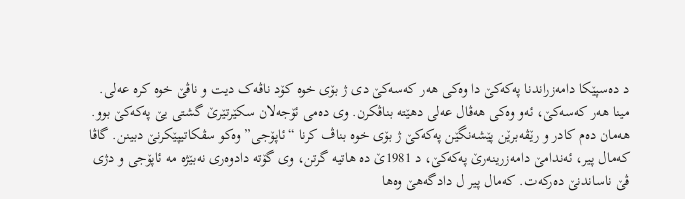د دەسپێکا دامەزراندنا پەکەکێ دا وەکی ھەر کەسەکێ دی ژ بۆی خوە کۆد ناڤەک دیت و ناڤێ خوە کرە عەلی. مینا ھەر کەسەکێ، ئەو وەکی هەڤال عەلی دهێتە بناڤکرن. وی دەمی ئۆجەلان سکێرتێرێ گشتی یێ پەکەکێ بوو. ھەمان دەم کادر و رێڤەبرێن پێشەنگێن پەکەکێ ژ بۆی خوە بناڤ کرنا “ئاپۆجی” وەکو سڤکاتیپێکرنێ دبینن. گاڤا کەمال پیر، ئەندامێ دامەزرینەرێ پەکەکێ، د 1981ێ دە ھاتیە گرتن، وی گۆتە دادوەری نەبێژە مە ئاپۆجی و دژی ڤێ ناساندنێ دەرکەت. کەمال پیر ل دادگەھێ وەھا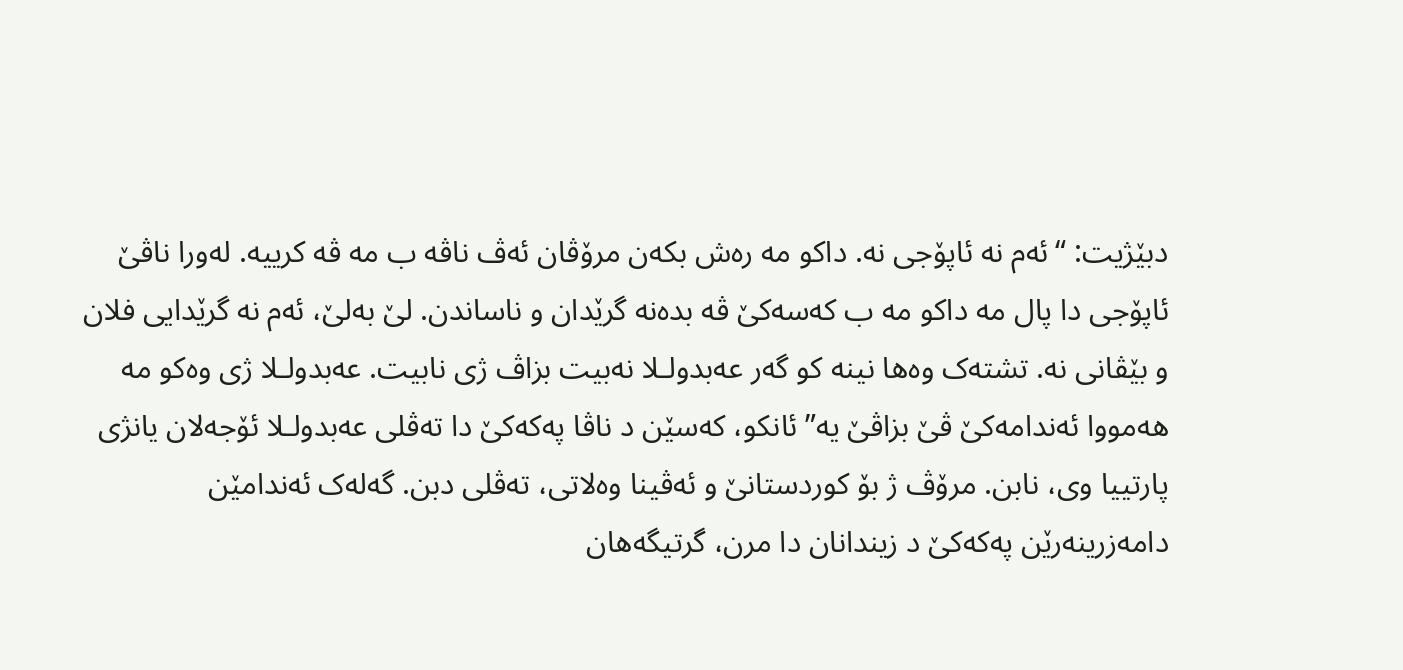دبێژیت: “ئەم نە ئاپۆجی نە. داکو مە رەش بکەن مرۆڤان ئەڤ ناڤە ب مە ڤە کرییە. لەورا ناڤێ ئاپۆجی دا پال مە داکو مە ب کەسەکێ ڤە بدەنە گرێدان و ناساندن. لێ بەلێ، ئەم نە گرێدایی فلان و بێڤانی نە. تشتەک وەھا نینە کو گەر عەبدولـلا نەبیت بزاڤ ژی نابیت. عەبدولـلا ژی وەکو مە ھەمووا ئەندامەکێ ڤێ بزاڤێ یە” ئانکو، کەسێن د ناڤا پەکەکێ دا تەڤلی عەبدولـلا ئۆجەلان یانژی پارتییا وی، نابن. مرۆڤ ژ بۆ کوردستانێ و ئەڤینا وەلاتی، تەڤلی دبن. گەلەک ئەندامێن دامەزرینەرێن پەکەکێ د زیندانان دا مرن، گرتیگەھان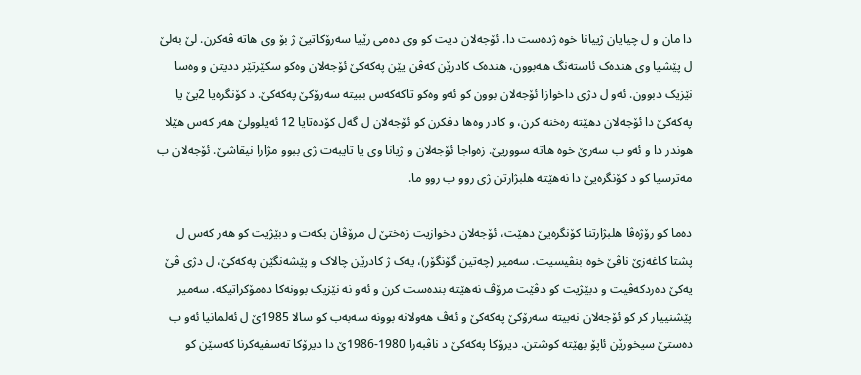دا مان و ل چیایان ژییانا خوە ژدەست دا. ئۆجەلان دیت کو وی دەمی رێیا سەرۆکاتیێ ژ بۆ وی ھاتە ڤەکرن. لێ بەلێ ل پێشیا وی ھندەک ئاستەنگ ھەبوون، ھندەک کادرێن کەڤن یێن پەکەکێ ئۆجەلان وەکو سکێرتێر ددیتن و وەسا نێزیک دبوون. ئەو ل دژی داخوازا ئۆجەلان بوون کو ئەو وەکو تاکەکەس ببیتە سەرۆکێ پەکەکێ. د کۆنگرەیا 2یێ یا پەکەکێ دا ئۆجەلان دهێتە رەخنە کرن، و کادر وەها دفکرن کو ئۆجەلان ل گەل کۆدەتایا 12 ئەیلوولێ ھەر کەس هێلا ھوندر دا و ئەو ب سەرێ خوە ھاتە سووریێ. زەواجا ئۆجەلان و ژیانا وی یا تایبەت ژی ببوو مژارا نیقاشێ. ئۆجەلان ب مەترسیا کو د کۆنگرەیێ دا نەهێتە ھلبژارتن ژی روو ب روو ما.

دەما کو رۆژەڤا ھلبژارتنا کۆنگرەیێ دهێت، ئۆجەلان دخوازیت زەختێ ل مرۆڤان بکەت و دبێژیت کو ھەر کەس ل پشتا کاغەزێ ناڤێ خوە بنڤیسیت. سەمیر (چەتین گۆنگۆر)، یەک ژ کادرێن چالاک و پێشەنگێن پەکەکێ، ل دژی ڤێ یەکێ دەردکەڤیت و دبێژیت کو دڤێت مرۆڤ نەهێتە بندەست کرن و ئەو نە نێزیک بوونەکا دەمۆکراتیکە. سەمیر پێشنییار کر کو ئۆجەلان نەبیتە سەرۆکێ پەکەکێ و ئەڤ ھەولانە بوونە سەبەب کو سالا 1985ێ ل ئەلمانیا ئەو ب دەستێ سیخورێن ئاپۆ بهێتە کوشتن. دیرۆکا پەکەکێ د ناڤبەرا 1980-1986ێ دا دیرۆکا تەسفیەکرنا کەسێن کو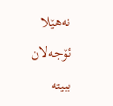نەهێلا ئۆجەلان ببیتە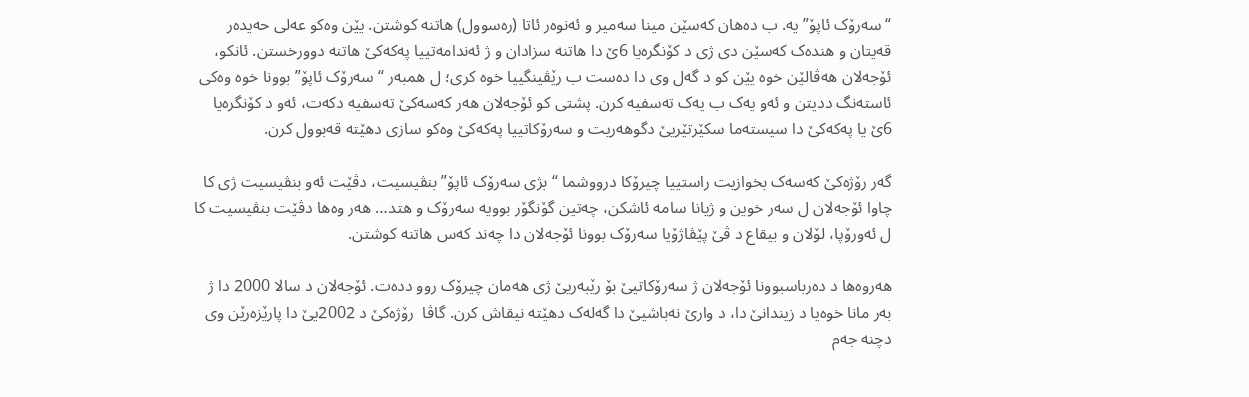“سەرۆک ئاپۆ” یە. ب دەھان کەسێن مینا سەمیر و ئەنوەر ئاتا (رەسوول) ھاتنە کوشتن. یێن وەکو عەلی حەیدەر قەیتان و ھندەک کەسێن دی ژی د کۆنگرەیا 6ێ دا ھاتنە سزادان و ژ ئەندامەتییا پەکەکێ ھاتنە دوورخستن. ئانکو، ئۆجەلان ھەڤالێن خوە یێن کو د گەل وی دا دەست ب رێڤینگییا خوە کری؛ ل همبەر “سەرۆک ئاپۆ” بوونا خوە وەکی ئاستەنگ ددیتن و ئەو یەک ب یەک تەسفیە کرن. پشتی کو ئۆجەلان ھەر کەسەکێ تەسفیە دکەت، ئەو د کۆنگرەیا 6ێ یا پەکەکێ دا سیستەما سکێرتێریێ دگوھەریت و سەرۆکاتییا پەکەکێ وەکو سازی دهێتە قەبوول کرن.

گەر رۆژەکێ کەسەک بخوازیت راستییا چیرۆکا درووشما “بژی سەرۆک ئاپۆ” بنڤیسیت، دڤێت ئەو بنڤیسیت ژی کا چاوا ئۆجەلان ل سەر خوین و ژیانا سامە ئاشکن، چەتین گۆنگۆر بوویە سەرۆک و هتد… هەر وەها دڤێت بنڤیسیت کا ل ئەورۆپا، لۆلان و بیقاع د ڤێ پێڤاژۆیا سەرۆک بوونا ئۆجەلان دا چەند کەس ھاتنە کوشتن.

ھەروەھا د دەرباسبوونا ئۆجەلان ژ سەرۆکاتیێ بۆ رێبەریێ ژی ھەمان چیرۆک روو ددەت. ئۆجەلان د سالا 2000 دا ژ بەر مانا خوەیا د زیندانێ دا، د وارێ نەباشیێ دا گەلەک دهێتە نیقاش کرن. گاڤا  رۆژەکێ د 2002یێ دا پارێزەرێن وی دچنە جەم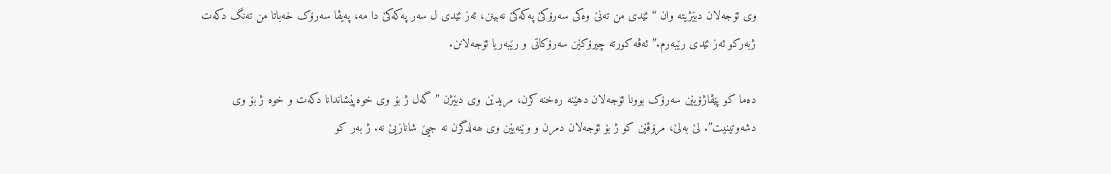وی ئۆجەلان دبێژیتە وان “ئێدی من تەنێ وەکی سەرۆکێ پەکەکێ نەبینن، ئەز ئێدی ل سەر پەکەکێ دا مە، پەیڤا سەرۆک خەباتا من تەنگ دکەت ژبەرکو ئەز ئێدی رێبەرم.” ئەڤە کورتە چیرۆکێن سەرۆکاتی و رێبەریا ئۆجەلانن.

دەما کو پێڤاژۆیێن سەرۆک بوونا ئۆجەلان دهێنە رەخنە کرن، مریدێن وی دبێژن ” گەل ژ بۆ وی خوەپێشاندانا دکەت و خوە ژ بۆ وی دشەوتینیت”. لێ بەلێ، مرۆڤێن کو ژ بۆ ئۆجەلان دمرن و وێنەیێن وی ھەلدگرن نە جیێ شانازیێ نە. ژ بەر کو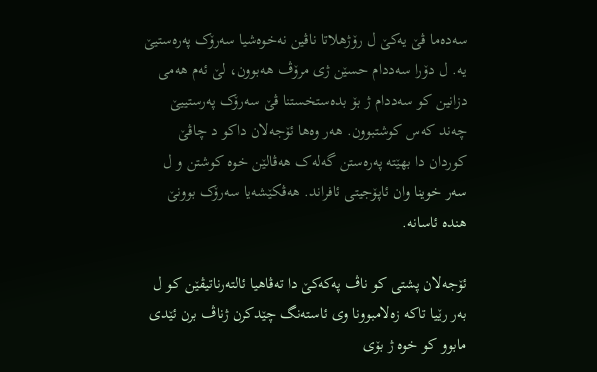سەدەما ڤێ یەکێ ل رۆژھلاتا ناڤین نەخوەشیا سەرۆک پەرەستیێ یە. ل دۆرا سەددام حسێن ژی مرۆڤ ھەبوون، لێ ئەم ھەمی دزانین کو سەددام ژ بۆ بدەستخستنا ڤێ سەرۆک پەرستییێ چەند کەس کوشتبوون. ھەر وەھا ئۆجەلان داکو د چاڤێ کوردان دا بهێتە پەرەستن گەلەک ھەڤالێن خوە کوشتن و ل سەر خوینا وان ئاپۆجیتی ئافراند. ھەڤکێشەیا سەرۆک بوونێ هندە ئاسانە.

ئۆجەلان پشتی کو ناڤ پەکەکێ دا تەڤاھیا ئالتەرناتیڤێن کو ل بەر رێیا تاکە زەلامبوونا وی ئاستەنگ چێدکرن ژناڤ برن ئێدی مابوو کو خوە ژ بۆی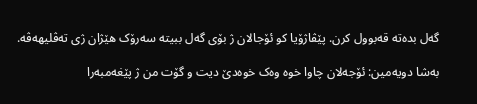گەل بدەتە قەبوول کرن. پێڤاژۆیا کو ئۆجالان ژ بۆی گەل ببیتە سەرۆک هێژان ژی تەڤلیھەڤە.

بەشا دویەمین: ئۆجەلان چاوا خوە وەک خوەدێ دیت و گۆت من ژ پێغەمبەرا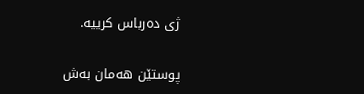ژی دەرباس کرییە.

پوستێن ھەمان بەش